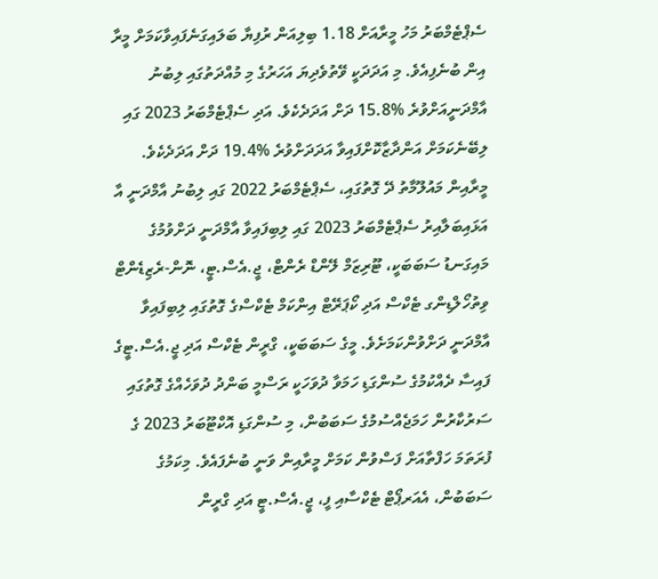ސެޕްޓެމްބަރު މަހު މީރާއަށް 1.18 ބިލިއަން ރުފިޔާ ބަލައިގަނެފައިވާކަމަށް މީރާ އިން ބުނެފިއެވެ. މި އަދަދަކީ ވޭތުވެދިޔަ އަހަރުގެ މި މުއްދަތުގައި ލިބުނު އާމްދަނީއަށްވުރެ %15.8 ދަށް އަދަދެކެވެ. އަދި ސެޕްޓެމްބަރު 2023 ގައި ލިބޭނެކަމަށް އަންދާޒާކޮށްފައިވާ އަދަދަށްވުރެ %19.4 ދަށް އަދަދެކެވެ.
މީރާއިން މައުލޫމާތު ދޭ ގޮތުގައި، ސެޕްޓެމްބަރު 2022 ގައި ލިބުނު އާމްދަނީ އާ އަޅައިބަލާއިރު ސެޕްޓެމްބަރު 2023 ގައި ލިބިފައިވާ އާމްދަނީ ދަށްވުމުގެ މައިގަނޑު ސަބަބަކީ، ޓޫރިޒަމް ލޭންޑް ރެންޓް، ޖީ.އެސް.ޓީ، ނޮން-ރެޒިޑެންޓް ވިތުހޯލްޑިންގ ޓެކްސް އަދި ކޯޕަރޭޓް އިންކަމް ޓެކްސްގެ ގޮތުގައި ލިބިފައިވާ އާމްދަނީ ދަށްވުންކަމަށެވެ. މީގެ ސަބަބަކީ، ގްރީން ޓެކްސް އަދި ޖީ.އެސް.ޓީގެ ފައިސާ ދެއްކުމުގެ ސުންގަޑި ހަމަވާ ދުވަހަކީ ރަސްމީ ބަންދު ދުވަހެއްގެ ގޮތުގައި ސަރުކާރުން ހަމަޖެއްސުމުގެ ސަބަބުން، މި ސުންގަޑި އޮކްޓޫބަރު 2023 ގެ ފުރަތަމަ ހަފްތާއަށް ފަސްވުން ކަމަށް މީރާއިން ވަނީ ބުނެފައެވެ. މިކަމުގެ ސަބަބުން، އެއަރޕޯޓް ޓެކްސާއި ފީ، ޖީ.އެސް.ޓީ އަދި ގްރީން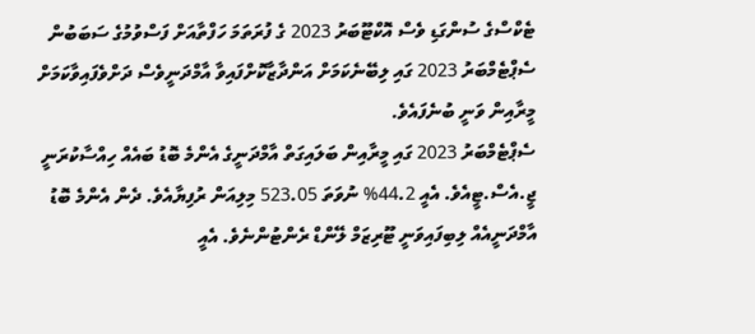ޓެކްސްގެ ސުންގަޑި ވެސް އޮކްޓޫބަރު 2023 ގެ ފުރަތަމަ ހަފްތާއަށް ފަސްވުމުގެ ސަބަބުން ސެޕްޓެމްބަރު 2023 ގައި ލިބޭނެކަމަށް އަންދާޒާކޮށްފައިވާ އާމްދަނީވެސް ދަށްވެފައިވާކަމަށް މީރާއިން ވަނީ ބުނެފައެވެ.
ސެޕްޓެމްބަރު 2023 ގައި މީރާއިން ބަލައިގަތް އާމްދަނީގެ އެންމެ ބޮޑު ބައެއް ހިއްސާކުރަނީ ޖީ.އެސް.ޓީއެވެ. އެއީ 44.2% ނުވަތަ 523.05 މިލިއަން ރުފިޔާއެވެ. ދެން އެންމެ ބޮޑު އާމްދަނީއެއް ލިބިފައިވަނީ ޓޫރިޒަމް ލޭންޑް ރެންޓުންނެވެ. އެއީ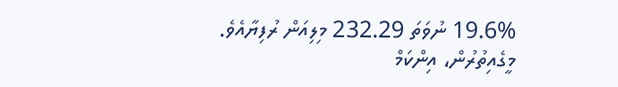19.6% ނުވަތަ 232.29 މިލިއަން ރުފިޔާއެވެ.
މީގެއިތުރުން، އިންކަމް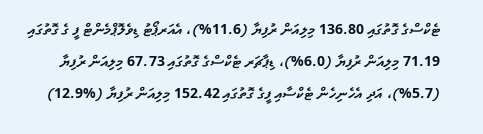ޓެކްސްގެ ގޮތުގައި 136.80 މިލިއަން ރުފިޔާ (11.6%)، އެއަރޕޯޓު ޑިވެލޮޕްމެންޓް ފީ ގެ ގޮތުގައި 71.19 މިލިއަން ރުފިޔާ (6.0%)، ޑިޕާޗަރ ޓެކްސްގެ ގޮތުގައި 67.73 މިލިއަން ރުފިޔާ (5.7%)، އަދި އެހެނިހެން ޓެކްސާއި ފީގެ ގޮތުގައި 152.42 މިލިއަން ރުފިޔާ (%12.9)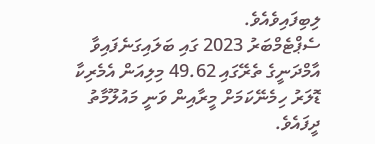ލިބިފައިވެއެވެ.
ސެޕްޓެމްބަރު 2023 ގައި ބަލައިގަނެފައިވާ އާމްދަނީގެ ތެރޭގައި 49.62 މިލިއަން އެމެރިކާ ޑޮލަރު ހިމެނޭކަމަށް މީރާއިން ވަނީ މައުލޫމާތު ދީފައެވެ.